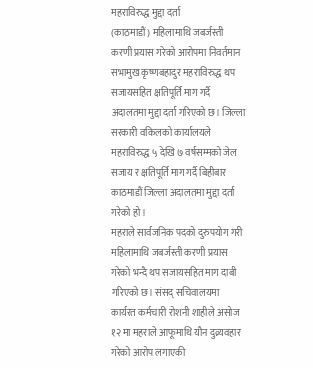महराविरुद्ध मुद्दा दर्ता
(काठमाडौं) महिलामाथि जबर्जस्ती करणी प्रयास गरेको आरोपमा निवर्तमान सभामुख कृष्णबहादुर महराविरुद्ध थप सजायसहित क्षतिपूर्ति माग गर्दै अदालतमा मुद्दा दर्ता गरिएको छ। जिल्ला सरकारी वकिलको कार्यालयले महराविरुद्ध ५ देखि ७ वर्षसम्मको जेल सजाय र क्षतिपूर्ति माग गर्दै बिहीबार काठमाडौं जिल्ला अदालतमा मुद्दा दर्ता गरेको हो।
महराले सार्वजनिक पदको दुरुपयोग गरी महिलामाथि जबर्जस्ती करणी प्रयास गरेको भन्दै थप सजायसहित माग दाबी गरिएको छ। संसद् सचिवालयमा कार्यरत कर्मचारी रोशनी शाहीले असोज १२ मा महराले आफूमाथि यौन दुव्र्यवहार गरेको आरोप लगाएकी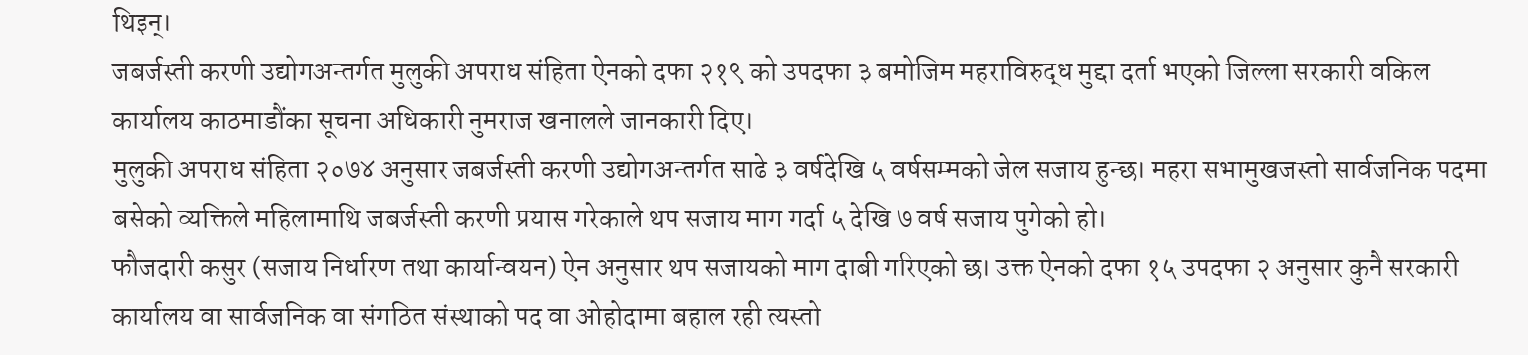थिइन्।
जबर्जस्ती करणी उद्योगअन्तर्गत मुलुकी अपराध संहिता ऐनको दफा २१९ को उपदफा ३ बमोजिम महराविरुद्ध मुद्दा दर्ता भएको जिल्ला सरकारी वकिल कार्यालय काठमाडौंका सूचना अधिकारी नुमराज खनालले जानकारी दिए।
मुलुकी अपराध संहिता २०७४ अनुसार जबर्जस्ती करणी उद्योगअन्तर्गत साढे ३ वर्षदेखि ५ वर्षसम्मको जेल सजाय हुन्छ। महरा सभामुखजस्तो सार्वजनिक पदमा बसेको व्यक्तिले महिलामाथि जबर्जस्ती करणी प्रयास गरेकाले थप सजाय माग गर्दा ५ देखि ७ वर्ष सजाय पुगेको हो।
फौजदारी कसुर (सजाय निर्धारण तथा कार्यान्वयन) ऐन अनुसार थप सजायको माग दाबी गरिएको छ। उक्त ऐनको दफा १५ उपदफा २ अनुसार कुनै सरकारी कार्यालय वा सार्वजनिक वा संगठित संस्थाको पद वा ओहोदामा बहाल रही त्यस्तो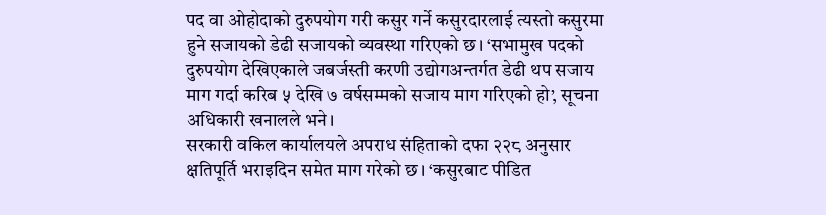पद वा ओहोदाको दुरुपयोग गरी कसुर गर्ने कसुरदारलाई त्यस्तो कसुरमा हुने सजायको डेढी सजायको व्यवस्था गरिएको छ। ‘सभामुख पदको दुरुपयोग देखिएकाले जबर्जस्ती करणी उद्योगअन्तर्गत डेढी थप सजाय माग गर्दा करिब ५ देखि ७ वर्षसम्मको सजाय माग गरिएको हो’, सूचना अधिकारी खनालले भने।
सरकारी वकिल कार्यालयले अपराध संहिताको दफा २२८ अनुसार क्षतिपूर्ति भराइदिन समेत माग गरेको छ। ‘कसुरबाट पीडित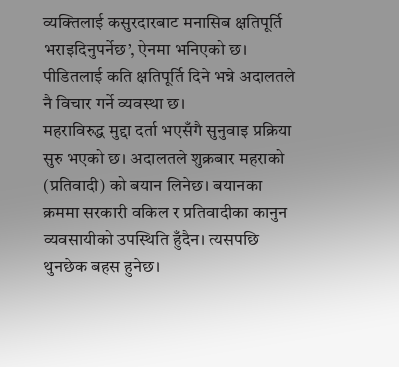व्यक्तिलाई कसुरदारबाट मनासिब क्षतिपूर्ति भराइदिनुपर्नेछ’, ऐनमा भनिएको छ। पीडितलाई कति क्षतिपूर्ति दिने भन्ने अदालतले नै विचार गर्ने व्यवस्था छ।
महराविरुद्ध मुद्दा दर्ता भएसँगै सुनुवाइ प्रक्रिया सुरु भएको छ। अदालतले शुक्रबार महराको (प्रतिवादी) को बयान लिनेछ। बयानका क्रममा सरकारी वकिल र प्रतिवादीका कानुन व्यवसायीको उपस्थिति हुँदैन। त्यसपछि थुनछेक बहस हुनेछ।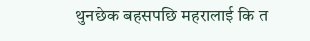थुनछेक बहसपछि महरालाई कि त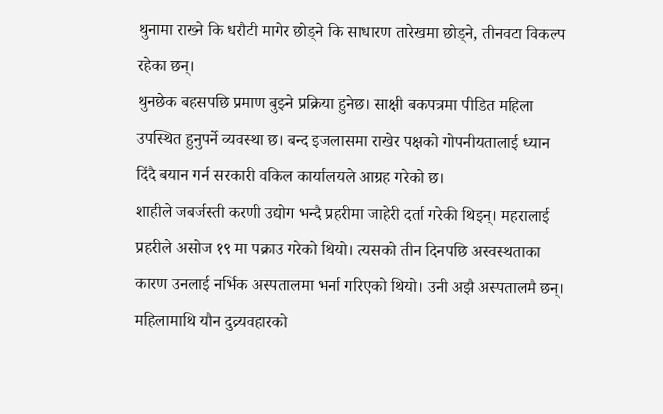थुनामा राख्ने कि धरौटी मागेर छोड्ने कि साधारण तारेखमा छोड्ने, तीनवटा विकल्प रहेका छन्।
थुनछेक बहसपछि प्रमाण बुझ्ने प्रक्रिया हुनेछ। साक्षी बकपत्रमा पीडित महिला उपस्थित हुनुपर्ने व्यवस्था छ। बन्द इजलासमा राखेर पक्षको गोपनीयतालाई ध्यान दिंदै बयान गर्न सरकारी वकिल कार्यालयले आग्रह गरेको छ।
शाहीले जबर्जस्ती करणी उद्योग भन्दै प्रहरीमा जाहेरी दर्ता गरेकी थिइन्। महरालाई प्रहरीले असोज १९ मा पक्राउ गरेको थियो। त्यसको तीन दिनपछि अस्वस्थताका कारण उनलाई नर्भिक अस्पतालमा भर्ना गरिएको थियो। उनी अझै अस्पतालमै छन्।
महिलामाथि यौन दुव्र्यवहारको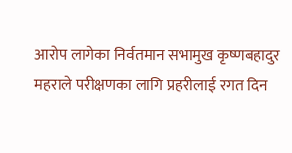आरोप लागेका निर्वतमान सभामुख कृष्णबहादुर महराले परीक्षणका लागि प्रहरीलाई रगत दिन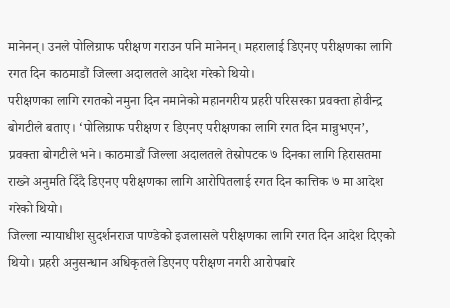मानेनन्। उनले पोलिग्राफ परीक्षण गराउन पनि मानेनन्। महरालाई डिएनए परीक्षणका लागि रगत दिन काठमाडौं जिल्ला अदालतले आदेश गरेको थियो।
परीक्षणका लागि रगतको नमुना दिन नमानेको महानगरीय प्रहरी परिसरका प्रवक्ता होवीन्द्र बोगटीले बताए। ‘पोलिग्राफ परीक्षण र डिएनए परीक्षणका लागि रगत दिन मान्नुभएन’, प्रवक्ता बोगटीले भने। काठमाडौं जिल्ला अदालतले तेस्रोपटक ७ दिनका लागि हिरासतमा राख्ने अनुमति दिँदै डिएनए परीक्षणका लागि आरोपितलाई रगत दिन कात्तिक ७ मा आदेश गरेको थियो।
जिल्ला न्यायाधीश सुदर्शनराज पाण्डेको इजलासले परीक्षणका लागि रगत दिन आदेश दिएको थियो। प्रहरी अनुसन्धान अधिकृतले डिएनए परीक्षण नगरी आरोपबारे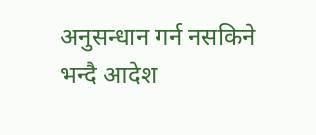अनुसन्धान गर्न नसकिने भन्दै आदेश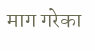माग गरेका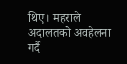थिए। महराले अदालतको अवहेलना गर्दै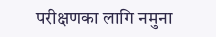परीक्षणका लागि नमुना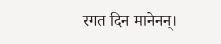रगत दिन मानेनन्।